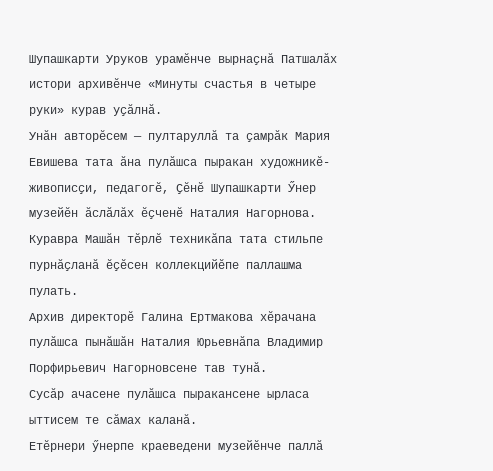Шупашкарти Уруков урамӗнче вырнаҫнӑ Патшалӑх истори архивӗнче «Минуты счастья в четыре руки» курав уҫӑлнӑ.
Унӑн авторӗсем — пултаруллӑ та ҫамрӑк Мария Евишева тата ӑна пулӑшса пыракан художникӗ-живописҫи, педагогӗ, Ҫӗнӗ Шупашкарти Ӳнер музейӗн ӑслӑлӑх ӗҫченӗ Наталия Нагорнова.
Куравра Машӑн тӗрлӗ техникӑпа тата стильпе пурнӑҫланӑ ӗҫӗсен коллекцийӗпе паллашма пулать.
Архив директорӗ Галина Ертмакова хӗрачана пулӑшса пынӑшӑн Наталия Юрьевнӑпа Владимир Порфирьевич Нагорновсене тав тунӑ.
Сусӑр ачасене пулӑшса пыракансене ырласа ыттисем те сӑмах каланӑ.
Етӗрнери ӳнерпе краеведени музейӗнче паллӑ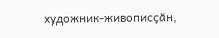художник-живописҫӑн,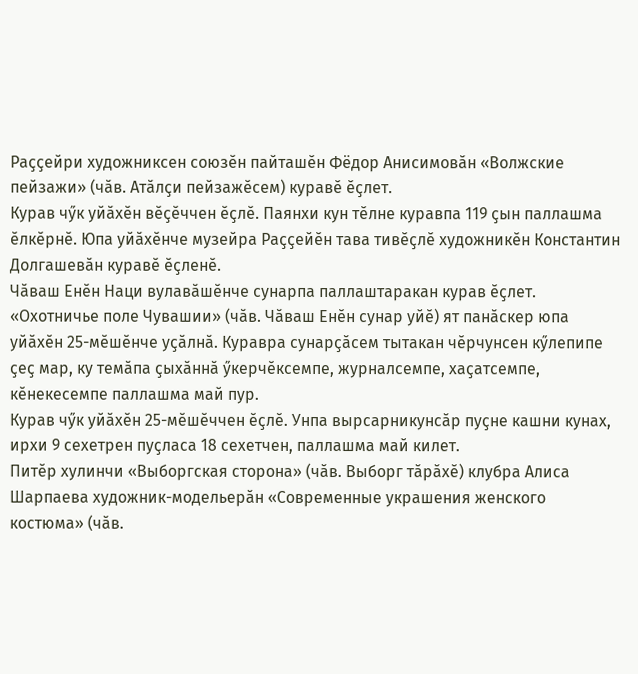Раҫҫейри художниксен союзӗн пайташӗн Фёдор Анисимовӑн «Волжские пейзажи» (чӑв. Атӑлҫи пейзажӗсем) куравӗ ӗҫлет.
Курав чӳк уйӑхӗн вӗҫӗччен ӗҫлӗ. Паянхи кун тӗлне куравпа 119 ҫын паллашма ӗлкӗрнӗ. Юпа уйӑхӗнче музейра Раҫҫейӗн тава тивӗҫлӗ художникӗн Константин Долгашевӑн куравӗ ӗҫленӗ.
Чӑваш Енӗн Наци вулавӑшӗнче сунарпа паллаштаракан курав ӗҫлет.
«Охотничье поле Чувашии» (чӑв. Чӑваш Енӗн сунар уйӗ) ят панӑскер юпа уйӑхӗн 25-мӗшӗнче уҫӑлнӑ. Куравра сунарҫӑсем тытакан чӗрчунсен кӳлепипе ҫеҫ мар, ку темӑпа ҫыхӑннӑ ӳкерчӗксемпе, журналсемпе, хаҫатсемпе, кӗнекесемпе паллашма май пур.
Курав чӳк уйӑхӗн 25-мӗшӗччен ӗҫлӗ. Унпа вырсарникунсӑр пуҫне кашни кунах, ирхи 9 сехетрен пуҫласа 18 сехетчен, паллашма май килет.
Питӗр хулинчи «Выборгская сторона» (чӑв. Выборг тӑрӑхӗ) клубра Алиса Шарпаева художник-модельерӑн «Современные украшения женского костюма» (чӑв.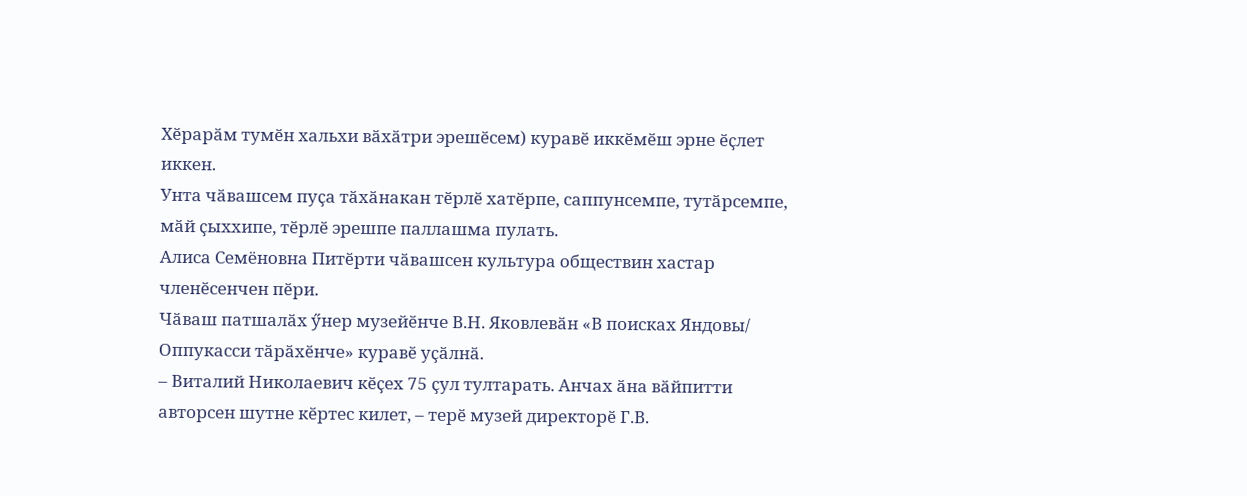Хӗрарӑм тумӗн хальхи вӑхӑтри эрешӗсем) куравӗ иккӗмӗш эрне ӗҫлет иккен.
Унта чӑвашсем пуҫа тӑхӑнакан тӗрлӗ хатӗрпе, саппунсемпе, тутӑрсемпе, мӑй ҫыххипе, тӗрлӗ эрешпе паллашма пулать.
Алиса Семёновна Питӗрти чӑвашсен культура обществин хастар членӗсенчен пӗри.
Чӑваш патшалӑх ӳнер музейӗнче В.Н. Яковлевӑн «В поисках Яндовы/ Оппукасси тӑрӑхӗнче» куравӗ уҫӑлнӑ.
– Виталий Николаевич кӗҫех 75 ҫул тултарать. Анчах ӑна вӑйпитти авторсен шутне кӗртес килет, – терӗ музей директорӗ Г.В.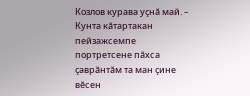Козлов курава уҫнӑ май. – Кунта кӑтартакан пейзажсемпе портретсене пӑхса ҫаврӑнтӑм та ман ҫине вӗсен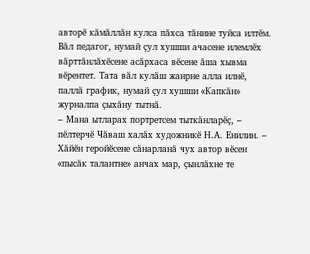авторӗ кӑмӑллӑн кулса пӑхса тӑнине туйса илтӗм. Вӑл педагог, нумай ҫул хушши ачасене илемлӗх вӑрттӑнлӑхӗсене асӑрхаса вӗсене ӑша хывма вӗрентет. Тата вӑл кулӑш жанрне алла илнӗ, паллӑ график, нумай ҫул хушши «Капкӑн» журналпа ҫыхӑну тытнӑ.
– Мана ытларах портретсем тыткӑнларӗҫ, – пӗлтерчӗ Чӑваш халӑх художникӗ Н.А. Енилин. – Хӑйӗн геройӗсене сӑнарланӑ чух автор вӗсен «пысӑк талантне» анчах мар, ҫынлӑхне те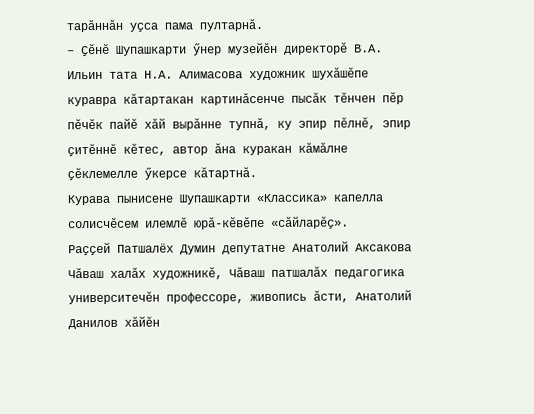тарӑннӑн уҫса пама пултарнӑ.
– Ҫӗнӗ Шупашкарти ӳнер музейӗн директорӗ В.А. Ильин тата Н.А. Алимасова художник шухӑшӗпе куравра кӑтартакан картинӑсенче пысӑк тӗнчен пӗр пӗчӗк пайӗ хӑй вырӑнне тупнӑ, ку эпир пӗлнӗ, эпир ҫитӗннӗ кӗтес, автор ӑна куракан кӑмӑлне ҫӗклемелле ӳкерсе кӑтартнӑ.
Курава пынисене Шупашкарти «Классика» капелла солисчӗсем илемлӗ юрӑ-кӗвӗпе «сӑйларӗҫ».
Раҫҫей Патшалёх Думин депутатне Анатолий Аксакова Чӑваш халӑх художникӗ, Чӑваш патшалӑх педагогика университечӗн профессоре, живопись ӑсти, Анатолий Данилов хӑйӗн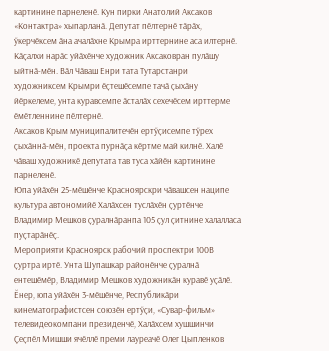картинине парнеленӗ. Кун пирки Анатолий Аксаков «Контактра» хыпарланӑ. Депутат пӗлтернӗ тӑрӑх, ӳкерчӗксем ӑна ачалӑхне Крымра ирттернине аса илтернӗ.
Кӑҫалхи нарӑс уйӑхӗнче художник Аксаковран пулӑшу ыйтнӑ-мӗн. Вӑл Чӑваш Енри тата Тутарстанри художниксем Крымри ӗҫтешӗсемпе тачӑ ҫыхӑну йӗркелеме, унта куравсемпе ӑсталӑх сехечӗсем ирттерме ӗмӗтленнине пӗлтернӗ.
Аксаков Крым муниципалитечӗн ертӳҫисемпе тӳрех ҫыхӑннӑ-мӗн, проекта пурнӑҫа кӗртме май килнӗ. Халӗ чӑваш художникӗ депутата тав туса хӑйӗн картинине парнеленӗ.
Юпа уйӑхӗн 25-мӗшӗнче Красноярскри чӑвашсен наципе культура автономийӗ Халӑхсен туслӑхӗн ҫуртӗнче Владимир Мешков ҫуралнӑранпа 105 ҫул ҫитнине халалласа пуҫтарӑнӗҫ.
Мероприяти Красноярск рабочий проспектри 100В ҫуртра иртӗ. Унта Шупашкар районӗнче ҫуралнӑ ентешӗмӗр, Владимир Мешков художникӑн куравӗ уҫӑлӗ.
Ӗнер, юпа уйӑхӗн 3-мӗшӗнче, Республикӑри кинематографистсен союзӗн ертӳҫи, «Сувар-фильм» телевидеокомпани президенчӗ, Халӑхсем хушшинчи Ҫеҫпӗл Мишши ячӗллӗ преми лауреачӗ Олег Цыпленков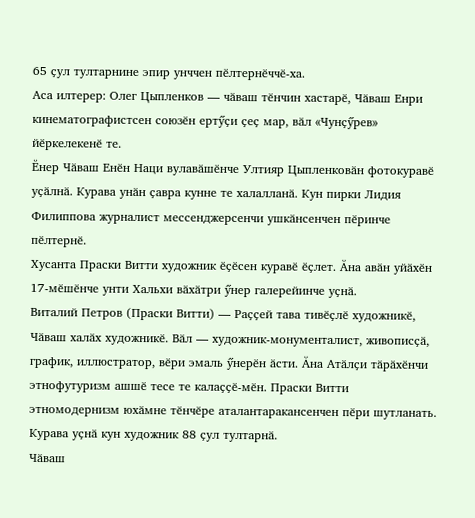65 ҫул тултарнине эпир унччен пӗлтернӗччӗ-ха.
Аса илтерер: Олег Цыпленков — чӑваш тӗнчин хастарӗ, Чӑваш Енри кинематографистсен союзӗн ертӳҫи ҫеҫ мар, вӑл «Чунҫӳрев» йӗркелекенӗ те.
Ӗнер Чӑваш Енӗн Наци вулавӑшӗнче Ултияр Цыпленковӑн фотокуравӗ уҫӑлнӑ. Курава унӑн ҫавра кунне те халалланӑ. Кун пирки Лидия Филиппова журналист мессенджерсенчи ушкӑнсенчен пӗринче пӗлтернӗ.
Хусанта Праски Витти художник ӗҫӗсен куравӗ ӗҫлет. Ӑна авӑн уйӑхӗн 17-мӗшӗнче унти Хальхи вӑхӑтри ӳнер галерейинче уҫнӑ.
Виталий Петров (Праски Витти) — Раҫҫей тава тивӗҫлӗ художникӗ, Чӑваш халӑх художникӗ. Вӑл — художник-монументалист, живописҫӑ, график, иллюстратор, вӗри эмаль ӳнерӗн ӑсти. Ӑна Атӑлҫи тӑрӑхӗнчи этнофутуризм ашшӗ тесе те калаҫҫӗ-мӗн. Праски Витти этномодернизм юхӑмне тӗнчӗре аталантаракансенчен пӗри шутланать.
Курава уҫнӑ кун художник 88 ҫул тултарнӑ.
Чӑваш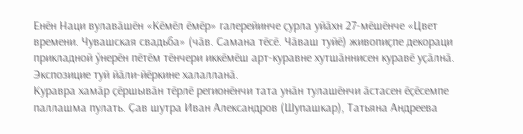Енӗн Наци вулавӑшӗн «Кӗмӗл ӗмӗр» галерейинче ҫурла уйӑхн 27-мӗшӗнче «Цвет времени. Чувашская свадьба» (чӑв. Самана тӗсӗ. Чӑваш туйӗ) живопиҫпе декораци прикладной ӳнерӗн пӗтӗм тӗнчери иккӗмӗш арт-куравне хутшӑннисен куравӗ уҫӑлнӑ. Экспозицие туй йӑли-йӗркине халалланӑ.
Куравра хамӑр ҫӗршывӑн тӗрлӗ регионӗнчи тата унӑн тулашӗнчи ӑстасен ӗҫӗсемпе паллашма пулать. Ҫав шутра Иван Александров (Шупашкар), Татьяна Андреева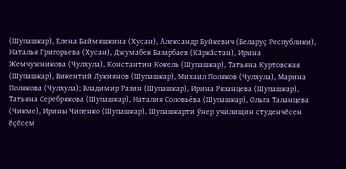(Шупашкар), Елена Баймяшкина (Хусан), Александр Буйкевич (Беларуҫ Республики), Наталья Григорьева (Хусан), Джумабек Базарбаев (Кӑркӑстан), Ирина Жемчужникова (Чулхула), Константин Кокель (Шупашкар), Татьяна Куртовская (Шупашкар), Викентий Лукиянов (Шупашкар), Михаил Поляков (Чулхула), Марина Полякова (Чулхула); Владимир Разин (Шупашкар), Ирина Рязанцева (Шупашкар), Татьяна Серебрякова (Шупашкар), Наталия Соловьёва (Шупашкар), Ольга Таланцева (Чикме), Ирины Чипенко (Шупашкар), Шупашкарти ӳнер училищин студенчӗсен ӗҫӗсем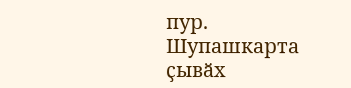пур.
Шупашкарта ҫывӑх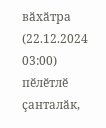вӑхӑтра (22.12.2024 03:00) пӗлӗтлӗ ҫанталӑк,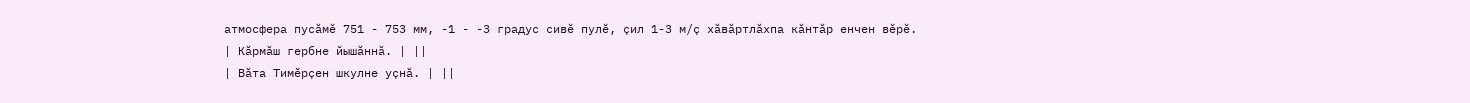атмосфера пусӑмӗ 751 - 753 мм, -1 - -3 градус сивӗ пулӗ, ҫил 1-3 м/ҫ хӑвӑртлӑхпа кӑнтӑр енчен вӗрӗ.
| Кӑрмӑш гербне йышӑннӑ. | ||
| Вӑта Тимӗрҫен шкулне уҫнӑ. | ||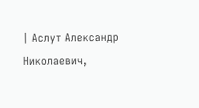| Аслут Александр Николаевич,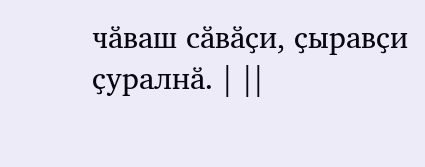чӑваш сӑвӑҫи, ҫыравҫи ҫуралнӑ. | ||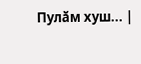Пулӑм хуш... |